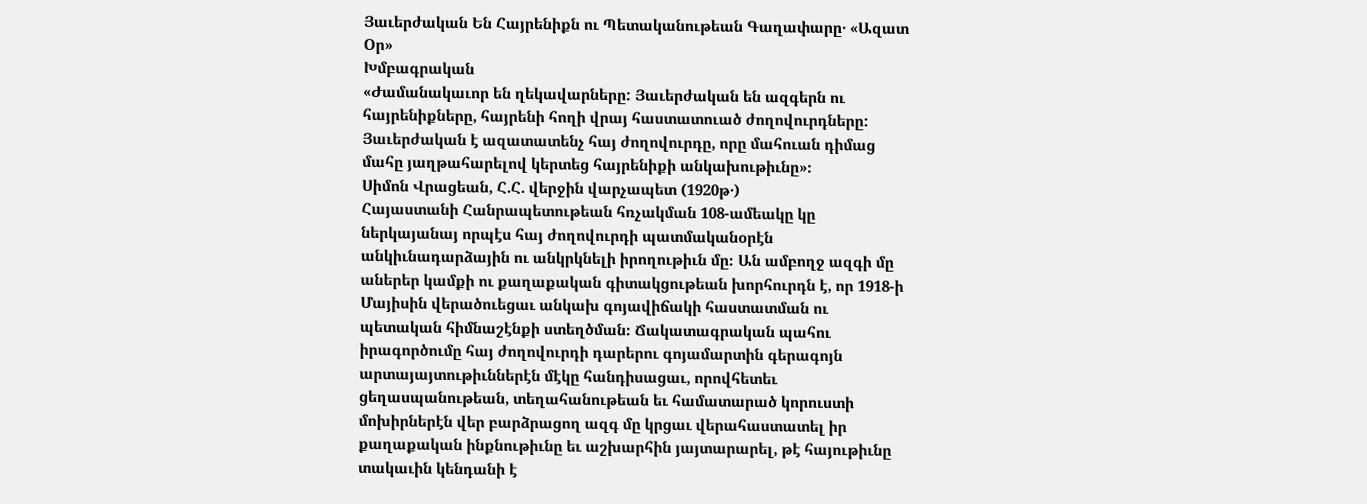Յաւերժական Են Հայրենիքն ու Պետականութեան Գաղափարը․ «Ազատ Օր»
Խմբագրական
«Ժամանակաւոր են ղեկավարները: Յաւերժական են ազգերն ու հայրենիքները, հայրենի հողի վրայ հաստատուած ժողովուրդները:
Յաւերժական է ազատատենչ հայ ժողովուրդը, որը մահուան դիմաց
մահը յաղթահարելով կերտեց հայրենիքի անկախութիւնը»։
Սիմոն Վրացեան, Հ.Հ. վերջին վարչապետ (1920թ․)
Հայաստանի Հանրապետութեան հռչակման 108-ամեակը կը ներկայանայ որպէս հայ ժողովուրդի պատմականօրէն անկիւնադարձային ու անկրկնելի իրողութիւն մը։ Ան ամբողջ ազգի մը աներեր կամքի ու քաղաքական գիտակցութեան խորհուրդն է, որ 1918-ի Մայիսին վերածուեցաւ անկախ գոյավիճակի հաստատման ու պետական հիմնաշէնքի ստեղծման։ Ճակատագրական պահու իրագործումը հայ ժողովուրդի դարերու գոյամարտին գերագոյն արտայայտութիւններէն մէկը հանդիսացաւ, որովհետեւ ցեղասպանութեան, տեղահանութեան եւ համատարած կորուստի մոխիրներէն վեր բարձրացող ազգ մը կրցաւ վերահաստատել իր քաղաքական ինքնութիւնը եւ աշխարհին յայտարարել, թէ հայութիւնը տակաւին կենդանի է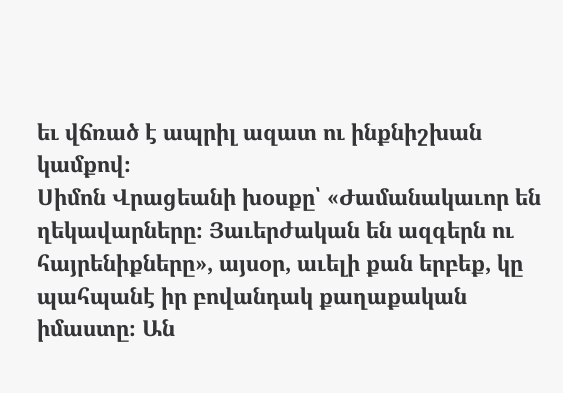եւ վճռած է ապրիլ ազատ ու ինքնիշխան կամքով։
Սիմոն Վրացեանի խօսքը՝ «Ժամանակաւոր են ղեկավարները։ Յաւերժական են ազգերն ու հայրենիքները», այսօր, աւելի քան երբեք, կը պահպանէ իր բովանդակ քաղաքական իմաստը։ Ան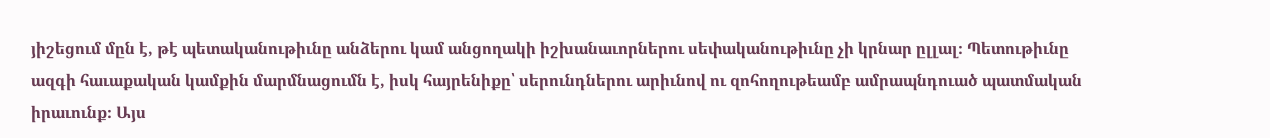յիշեցում մըն է, թէ պետականութիւնը անձերու կամ անցողակի իշխանաւորներու սեփականութիւնը չի կրնար ըլլալ։ Պետութիւնը ազգի հաւաքական կամքին մարմնացումն է, իսկ հայրենիքը՝ սերունդներու արիւնով ու զոհողութեամբ ամրապնդուած պատմական իրաւունք։ Այս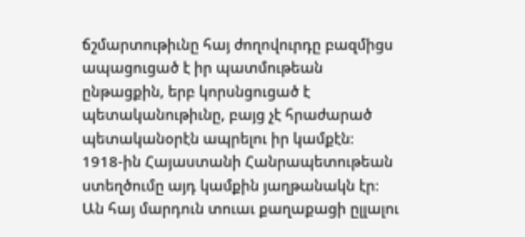ճշմարտութիւնը հայ ժողովուրդը բազմիցս ապացուցած է իր պատմութեան ընթացքին, երբ կորսնցուցած է պետականութիւնը, բայց չէ հրաժարած պետականօրէն ապրելու իր կամքէն։
1918-ին Հայաստանի Հանրապետութեան ստեղծումը այդ կամքին յաղթանակն էր։ Ան հայ մարդուն տուաւ քաղաքացի ըլլալու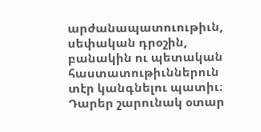արժանապատուութիւն, սեփական դրօշին, բանակին ու պետական հաստատութիւններուն տէր կանգնելու պատիւ։ Դարեր շարունակ օտար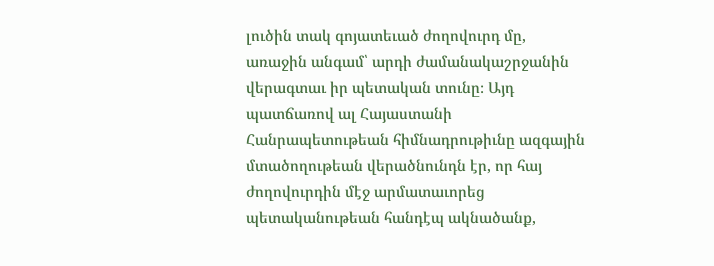լուծին տակ գոյատեւած ժողովուրդ մը, առաջին անգամ՝ արդի ժամանակաշրջանին վերագտաւ իր պետական տունը։ Այդ պատճառով ալ Հայաստանի Հանրապետութեան հիմնադրութիւնը ազգային մտածողութեան վերածնունդն էր, որ հայ ժողովուրդին մէջ արմատաւորեց պետականութեան հանդէպ ակնածանք,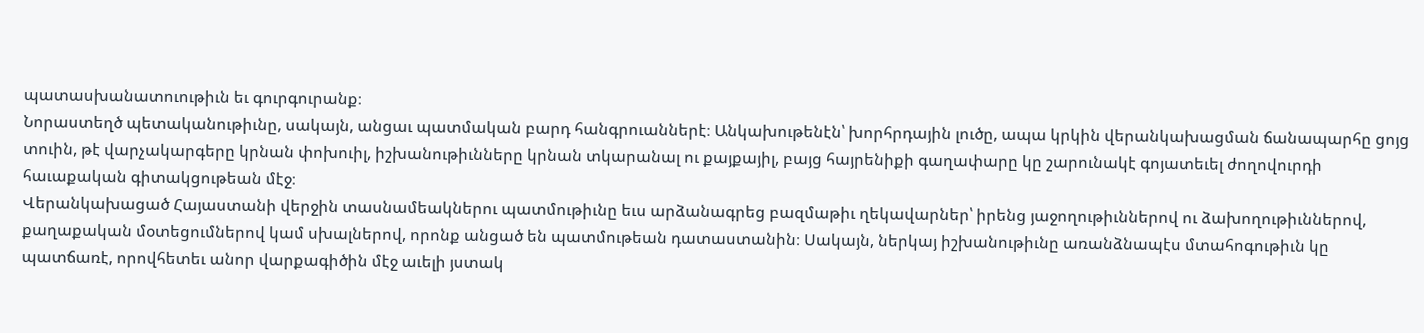պատասխանատուութիւն եւ գուրգուրանք։
Նորաստեղծ պետականութիւնը, սակայն, անցաւ պատմական բարդ հանգրուաններէ։ Անկախութենէն՝ խորհրդային լուծը, ապա կրկին վերանկախացման ճանապարհը ցոյց տուին, թէ վարչակարգերը կրնան փոխուիլ, իշխանութիւնները կրնան տկարանալ ու քայքայիլ, բայց հայրենիքի գաղափարը կը շարունակէ գոյատեւել ժողովուրդի հաւաքական գիտակցութեան մէջ։
Վերանկախացած Հայաստանի վերջին տասնամեակներու պատմութիւնը եւս արձանագրեց բազմաթիւ ղեկավարներ՝ իրենց յաջողութիւններով ու ձախողութիւններով, քաղաքական մօտեցումներով կամ սխալներով, որոնք անցած են պատմութեան դատաստանին։ Սակայն, ներկայ իշխանութիւնը առանձնապէս մտահոգութիւն կը պատճառէ, որովհետեւ անոր վարքագիծին մէջ աւելի յստակ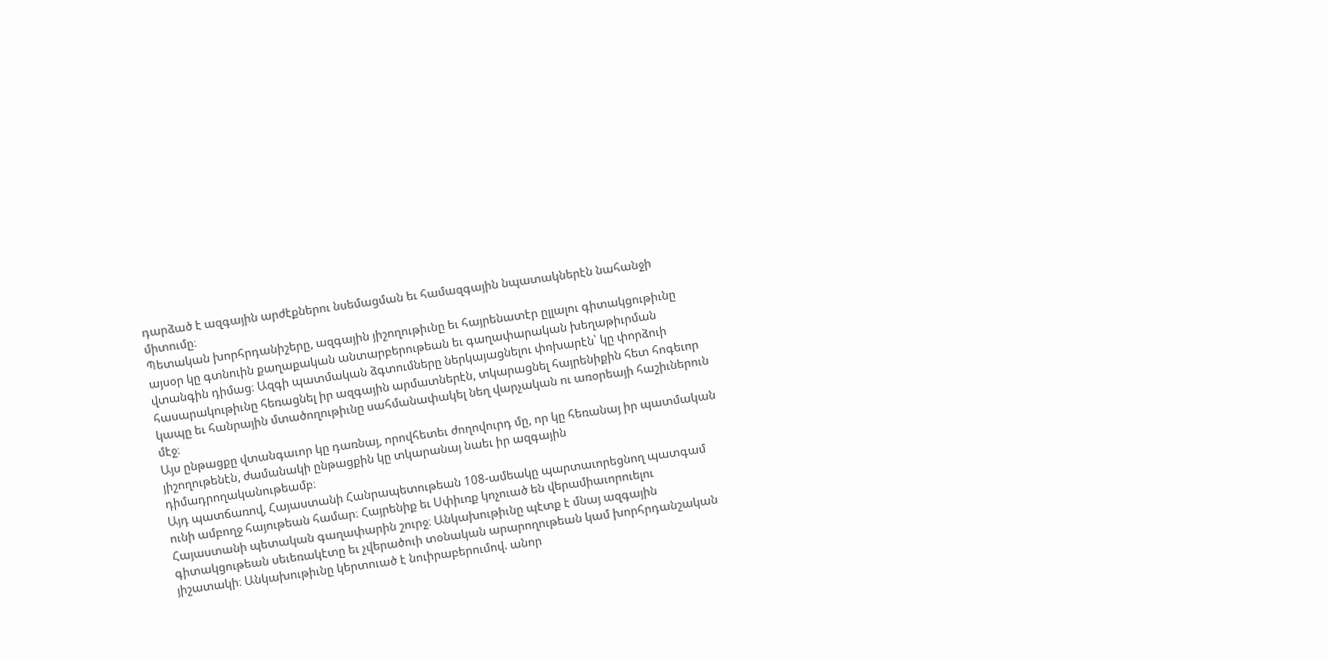դարձած է ազգային արժէքներու նսեմացման եւ համազգային նպատակներէն նահանջի միտումը։
Պետական խորհրդանիշերը, ազգային յիշողութիւնը եւ հայրենատէր ըլլալու գիտակցութիւնը այսօր կը գտնուին քաղաքական անտարբերութեան եւ գաղափարական խեղաթիւրման վտանգին դիմաց։ Ազգի պատմական ձգտումները ներկայացնելու փոխարէն՝ կը փորձուի հասարակութիւնը հեռացնել իր ազգային արմատներէն, տկարացնել հայրենիքին հետ հոգեւոր կապը եւ հանրային մտածողութիւնը սահմանափակել նեղ վարչական ու առօրեայի հաշիւներուն մէջ։
Այս ընթացքը վտանգաւոր կը դառնայ, որովհետեւ ժողովուրդ մը, որ կը հեռանայ իր պատմական յիշողութենէն, ժամանակի ընթացքին կը տկարանայ նաեւ իր ազգային դիմադրողականութեամբ։
Այդ պատճառով, Հայաստանի Հանրապետութեան 108-ամեակը պարտաւորեցնող պատգամ ունի ամբողջ հայութեան համար։ Հայրենիք եւ Սփիւռք կոչուած են վերամիաւորուելու Հայաստանի պետական գաղափարին շուրջ։ Անկախութիւնը պէտք է մնայ ազգային գիտակցութեան սեւեռակէտը եւ չվերածուի տօնական արարողութեան կամ խորհրդանշական յիշատակի։ Անկախութիւնը կերտուած է նուիրաբերումով. անոր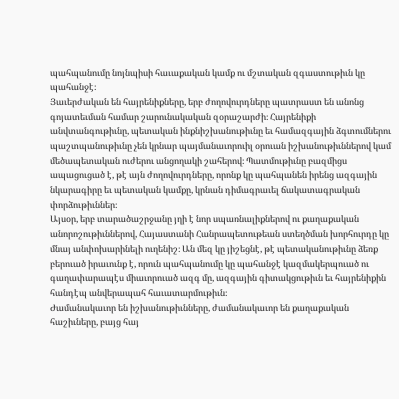պահպանումը նոյնպիսի հաւաքական կամք ու մշտական զգաստութիւն կը պահանջէ։
Յաւերժական են հայրենիքները, երբ ժողովուրդները պատրաստ են անոնց գոյատեւման համար շարունակական զօրաշարժի։ Հայրենիքի անվտանգութիւնը, պետական ինքնիշխանութիւնը եւ համազգային ձգտումներու պաշտպանութիւնը չեն կրնար պայմանաւորուիլ օրուան իշխանութիւններով կամ մեծապետական ուժերու անցողակի շահերով։ Պատմութիւնը բազմիցս ապացուցած է, թէ այն ժողովուրդները, որոնք կը պահպանեն իրենց ազգային նկարագիրը եւ պետական կամքը, կրնան դիմագրաւել ճակատագրական փորձութիւններ։
Այսօր, երբ տարածաշրջանը յղի է նոր սպառնալիքներով ու քաղաքական անորոշութիւններով, Հայաստանի Հանրապետութեան ստեղծման խորհուրդը կը մնայ անփոխարինելի ուղենիշ։ Ան մեզ կը յիշեցնէ, թէ պետականութիւնը ձեռք բերուած իրաւունք է, որուն պահպանումը կը պահանջէ կազմակերպուած ու գաղափարապէս միաւորուած ազգ մը, ազգային գիտակցութիւն եւ հայրենիքին հանդէպ անվերապահ հաւատարմութիւն։
Ժամանակաւոր են իշխանութիւնները, ժամանակաւոր են քաղաքական հաշիւները, բայց հայ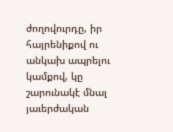ժողովուրդը, իր հայրենիքով ու անկախ ապրելու կամքով, կը շարունակէ մնալ յաւերժական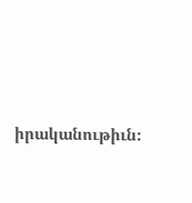իրականութիւն։